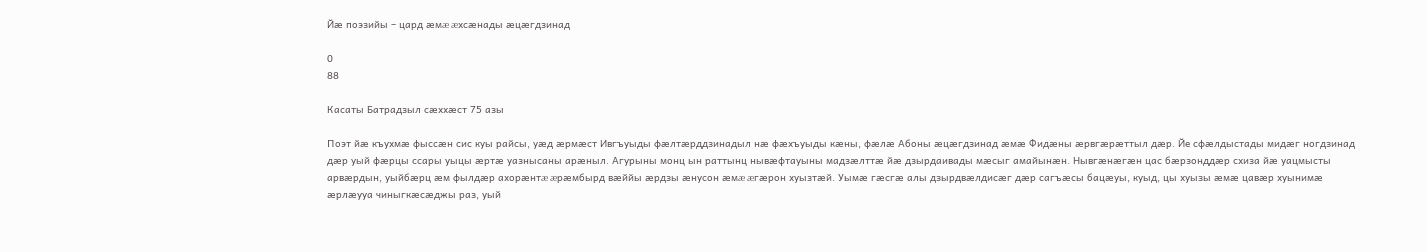Йæ поэзийы – цард æмæ æхсæнады æцæгдзинад

0
88

Касаты Батрадзыл сæххæст 75 азы

Поэт йæ къухмæ фыссæн сис куы райсы, уæд æрмæст Ивгъуыды фæлтæрддзинадыл нæ фæхъуыды кæны, фæлæ Абоны æцæгдзинад æмæ Фидæны æрвгæрæттыл дæр. Йе сфæлдыстады мидæг ногдзинад дæр уый фæрцы ссары уыцы æртæ уазнысаны арæныл. Агурыны монц ын раттынц нывæфтауыны мадзæлттæ йæ дзырдаивады мæсыг амайынæн. Нывгæнæгæн цас бæрзонддæр схиза йæ уацмысты арвæрдын, уыйбæрц æм фылдæр ахорæнтæ æрæмбырд вæййы æрдзы æнусон æмæ æгæрон хуызтæй. Уымæ гæсгæ алы дзырдвæлдисæг дæр сагъæсы бацæуы, куыд, цы хуызы æмæ цавæр хуынимæ æрлæууа чиныгкæсæджы раз, уый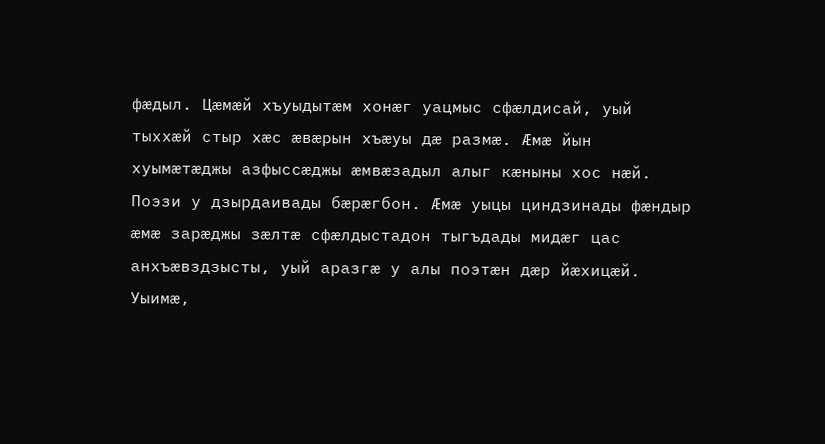фæдыл. Цæмæй хъуыдытæм хонæг уацмыс сфæлдисай, уый тыххæй стыр хæс æвæрын хъæуы дæ размæ. Æмæ йын хуымæтæджы азфыссæджы æмвæзадыл алыг кæныны хос нæй. Поэзи у дзырдаивады бæрæгбон. Æмæ уыцы циндзинады фæндыр æмæ зарæджы зæлтæ сфæлдыстадон тыгъдады мидæг цас анхъæвздзысты, уый аразгæ у алы поэтæн дæр йæхицæй. Уыимæ,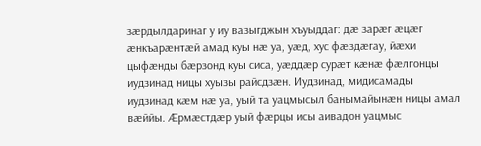зæрдылдаринаг у иу вазыгджын хъуыддаг: дæ зарæг æцæг æнкъарæнтæй амад куы нæ уа, уæд, хус фæздæгау, йæхи цыфæнды бæрзонд куы сиса, уæддæр сурæт кæнæ фæлгонцы иудзинад ницы хуызы райсдзæн. Иудзинад, мидисамады иудзинад кæм нæ уа, уый та уацмысыл банымайынæн ницы амал вæййы. Æрмæстдæр уый фæрцы исы аивадон уацмыс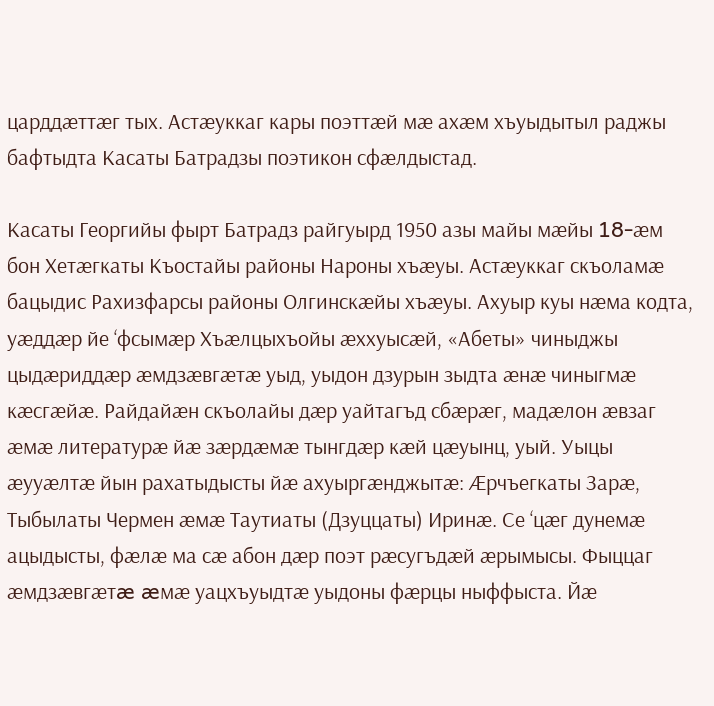царддæттæг тых. Астæуккаг кары поэттæй мæ ахæм хъуыдытыл раджы бафтыдта Касаты Батрадзы поэтикон сфæлдыстад.

Касаты Георгийы фырт Батрадз райгуырд 1950 азы майы мæйы 18-æм бон Хетæгкаты Къостайы районы Нароны хъæуы. Астæуккаг скъоламæ бацыдис Рахизфарсы районы Олгинскæйы хъæуы. Ахуыр куы нæма кодта, уæддæр йе ‘фсымæр Хъæлцыхъойы æххуысæй, «Абеты» чиныджы цыдæриддæр æмдзæвгæтæ уыд, уыдон дзурын зыдта æнæ чиныгмæ кæсгæйæ. Райдайæн скъолайы дæр уайтагъд сбæрæг, мадæлон æвзаг æмæ литературæ йæ зæрдæмæ тынгдæр кæй цæуынц, уый. Уыцы æууæлтæ йын рахатыдысты йæ ахуыргæнджытæ: Æрчъегкаты Зарæ, Тыбылаты Чермен æмæ Таутиаты (Дзуццаты) Иринæ. Се ‘цæг дунемæ ацыдысты, фæлæ ма сæ абон дæр поэт рæсугъдæй æрымысы. Фыццаг æмдзæвгæтæ æмæ уацхъуыдтæ уыдоны фæрцы ныффыста. Йæ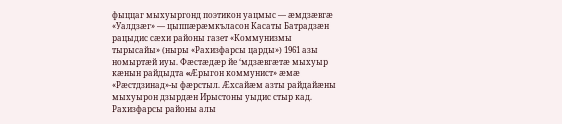фыццаг мыхуыргонд поэтикон уацмыс — æмдзæвгæ «Уалдзæг» — цыппæрæмкъласон Касаты Батрадзæн рацыдис сæхи районы газет «Коммунизмы тырысайы» (ныры «Рахизфарсы царды») 1961 азы номыртæй иуы. Фæстæдæр йе ‘мдзæвгæтæ мыхуыр кæнын райдыдта «Æрыгон коммунист» æмæ «Рæстдзинад»-ы фæрстыл. Æхсайæм азты райдайæны мыхуырон дзырдæн Ирыстоны уыдис стыр кад. Рахизфарсы районы алы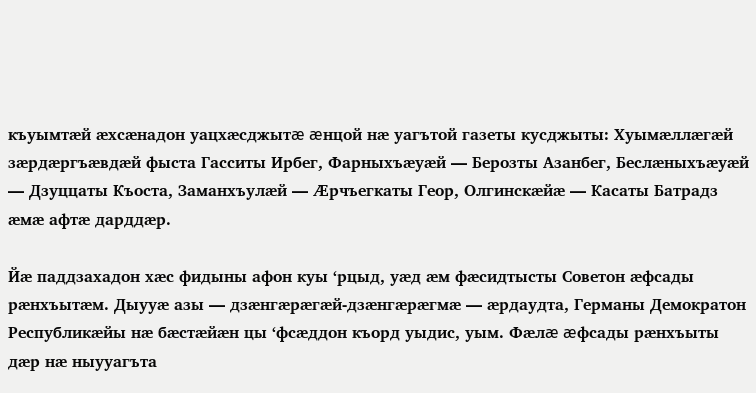къуымтæй æхсæнадон уацхæсджытæ æнцой нæ уагътой газеты кусджыты: Хуымæллæгæй зæрдæргъæвдæй фыста Гасситы Ирбег, Фарныхъæуæй — Берозты Азанбег, Беслæныхъæуæй — Дзуццаты Къоста, Заманхъулæй — Æрчъегкаты Геор, Олгинскæйæ — Касаты Батрадз æмæ афтæ дарддæр.

Йæ паддзахадон хæс фидыны афон куы ‘рцыд, уæд æм фæсидтысты Советон æфсады рæнхъытæм. Дыууæ азы — дзæнгæрæгæй-дзæнгæрæгмæ — æрдаудта, Германы Демократон Республикæйы нæ бæстæйæн цы ‘фсæддон къорд уыдис, уым. Фæлæ æфсады рæнхъыты дæр нæ ныууагъта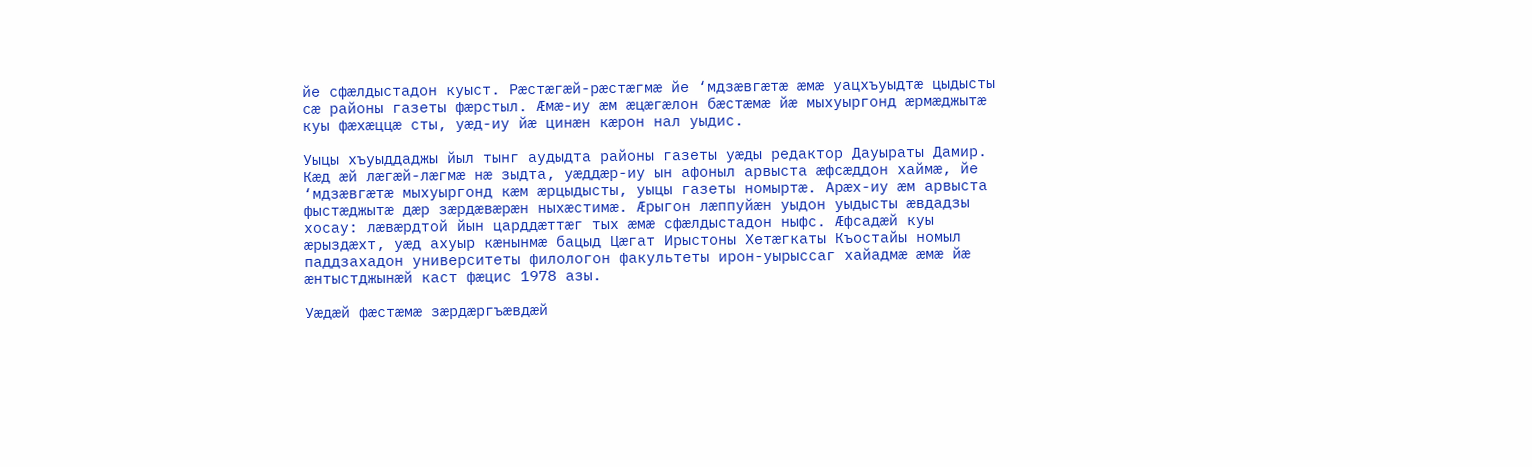йе сфæлдыстадон куыст. Рæстæгæй-рæстæгмæ йе ‘мдзæвгæтæ æмæ уацхъуыдтæ цыдысты сæ районы газеты фæрстыл. Æмæ-иу æм æцæгæлон бæстæмæ йæ мыхуыргонд æрмæджытæ куы фæхæццæ сты, уæд-иу йæ цинæн кæрон нал уыдис.

Уыцы хъуыддаджы йыл тынг аудыдта районы газеты уæды редактор Дауыраты Дамир. Кæд æй лæгæй-лæгмæ нæ зыдта, уæддæр-иу ын афоныл арвыста æфсæддон хаймæ, йе ‘мдзæвгæтæ мыхуыргонд кæм æрцыдысты, уыцы газеты номыртæ. Арæх-иу æм арвыста фыстæджытæ дæр зæрдæвæрæн ныхæстимæ. Æрыгон лæппуйæн уыдон уыдысты æвдадзы хосау: лæвæрдтой йын царддæттæг тых æмæ сфæлдыстадон ныфс. Æфсадæй куы æрыздæхт, уæд ахуыр кæнынмæ бацыд Цæгат Ирыстоны Хетæгкаты Къостайы номыл паддзахадон университеты филологон факультеты ирон-уырыссаг хайадмæ æмæ йæ æнтыстджынæй каст фæцис 1978 азы.

Уæдæй фæстæмæ зæрдæргъæвдæй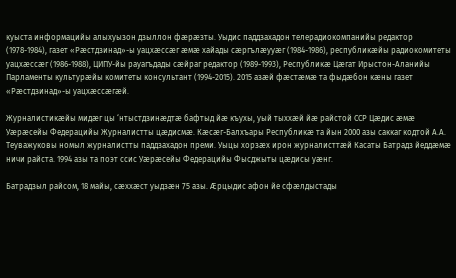куыста информацийы алыхуызон дзыллон фæрæзты. Уыдис паддзахадон телерадиокомпанийы редактор (1978-1984), газет «Рæстдзинад»-ы уацхæссæг æмæ хайады сæргълæууæг (1984-1986), республикæйы радиокомитеты уацхæссæг (1986-1988), ЦИПУ-йы рауагъдады сæйраг редактор (1989-1993), Республикæ Цæгат Ирыстон-Аланийы Парламенты культурæйы комитеты консультант (1994-2015). 2015 азæй фæстæмæ та фыдæбон кæны газет «Рæстдзинад»-ы уацхæссæгæй.

Журналистикæйы мидæг цы ‘нтыстдзинæдтæ бафтыд йæ къухы, уый тыххæй йæ райстой ССР Цæдис æмæ Уæрæсейы Федерацийы Журналистты цæдисмæ. Кæсæг-Балхъары Республикæ та йын 2000 азы саккаг кодтой А.А. Теуважуковы номыл журналистты паддзахадон преми. Уыцы хорзæх ирон журналисттæй Касаты Батрадз йеддæмæ ничи райста. 1994 азы та поэт ссис Уæрæсейы Федерацийы Фысджыты цæдисы уæнг.

Батрадзыл райсом, 18 майы, сæххæст уыдзæн 75 азы. Æрцыдис афон йе сфæлдыстады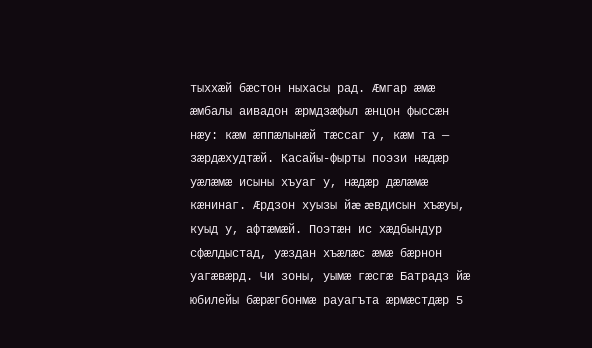тыххæй бæстон ныхасы рад. Æмгар æмæ æмбалы аивадон æрмдзæфыл æнцон фыссæн нæу: кæм æппæлынæй тæссаг у, кæм та — зæрдæхудтæй. Касайы-фырты поэзи нæдæр уæлæмæ исыны хъуаг у, нæдæр дæлæмæ кæнинаг. Æрдзон хуызы йæ æвдисын хъæуы, куыд у, афтæмæй. Поэтæн ис хæдбындур сфæлдыстад, уæздан хъæлæс æмæ бæрнон уагæвæрд. Чи зоны, уымæ гæсгæ Батрадз йæ юбилейы бæрæгбонмæ рауагъта æрмæстдæр 5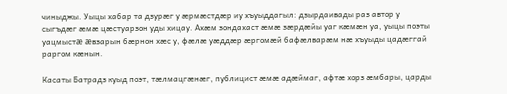чиныджы. Уыцы хабар та дзурæг у æрмæстдæр иу хъуыддагыл: дзырдаивады раз автор у сыгъдæг æмæ цæстуарзон уды хицау. Ахæм зондахаст æмæ зæрдæйы уаг кæмæн уа, уыцы поэты уацмыстæ æвзарын бæрнон хæс у, фæлæ уæддæр æргомæй бафæлварæм нæ хъуыды цадæггай раргом кæнын.

Касаты Батрадз куыд поэт, тæлмацгæнæг, публицист æмæ адæймаг, афтæ хорз æмбары, царды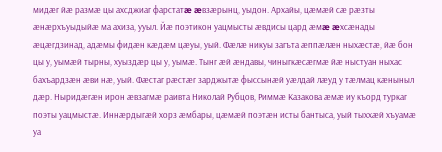мидæг йæ размæ цы ахсджиаг фарстатæ æвзæрынц, уыдон. Архайы, цæмæй сæ рæзты æнæрхъуыдыйæ ма ахиза, ууыл. Йæ поэтикон уацмысты æвдисы цард æмæ æхсæнады æцæгдзинад, адæмы фидæн кæдæм цæуы, уый. Фæлæ никуы загъта æппæлæн ныхæстæ, йæ бон цы у, уымæй тырны, хуыздæр цы у, уымæ. Тынг æй æндавы, чиныгкæсæгмæ йæ ныстуан ныхас бахъардзæн æви нæ, уый. Фæстаг рæстæг зарджытæ фыссынæй уæлдай лæуд у тæлмац кæныныл дæр. Ныридæгæн ирон æвзагмæ раивта Николай Рубцов, Риммæ Казакова æмæ иу къорд туркаг поэты уацмыстæ. Иннæрдыгæй хорз æмбары, цæмæй поэтæн исты бантыса, уый тыххæй хъуамæ уа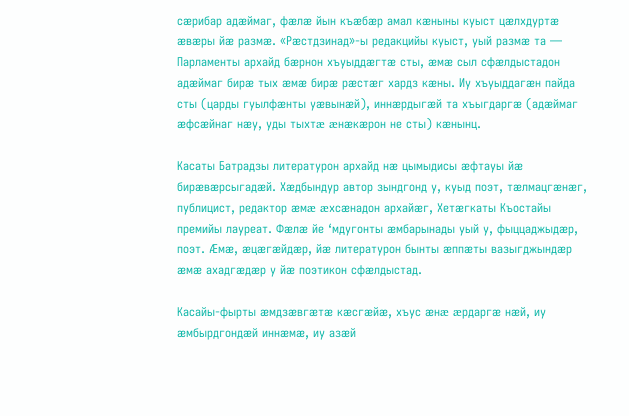сæрибар адæймаг, фæлæ йын къæбæр амал кæныны куыст цæлхдуртæ æвæры йæ размæ. «Рæстдзинад»-ы редакцийы куыст, уый размæ та — Парламенты архайд бæрнон хъуыддæгтæ сты, æмæ сыл сфæлдыстадон адæймаг бирæ тых æмæ бирæ рæстæг хардз кæны. Иу хъуыддагæн пайда сты (царды гуылфæнты уæвынæй), иннæрдыгæй та хъыгдаргæ (адæймаг æфсæйнаг нæу, уды тыхтæ æнæкæрон не сты) кæнынц.

Касаты Батрадзы литературон архайд нæ цымыдисы æфтауы йæ бирæвæрсыгадæй. Хæдбындур автор зындгонд у, куыд поэт, тæлмацгæнæг, публицист, редактор æмæ æхсæнадон архайæг, Хетæгкаты Къостайы премийы лауреат. Фæлæ йе ‘мдугонты æмбарынады уый у, фыццаджыдæр, поэт. Æмæ, æцæгæйдæр, йæ литературон бынты æппæты вазыгджындæр æмæ ахадгæдæр у йæ поэтикон сфæлдыстад.

Касайы-фырты æмдзæвгæтæ кæсгæйæ, хъус æнæ æрдаргæ нæй, иу æмбырдгондæй иннæмæ, иу азæй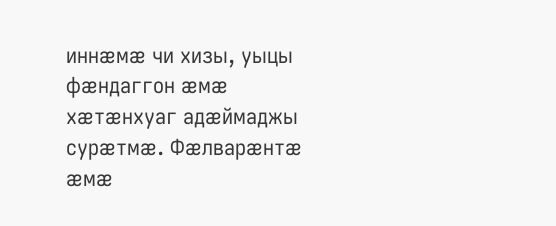иннæмæ чи хизы, уыцы фæндаггон æмæ хæтæнхуаг адæймаджы сурæтмæ. Фæлварæнтæ æмæ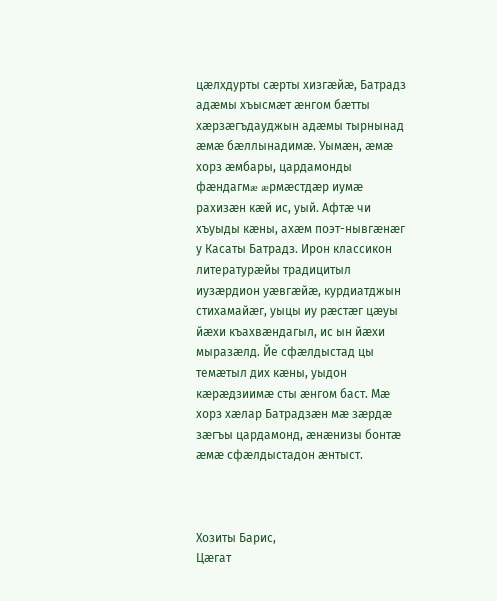цæлхдурты сæрты хизгæйæ, Батрадз адæмы хъысмæт æнгом бæтты хæрзæгъдауджын адæмы тырнынад æмæ бæллынадимæ. Уымæн, æмæ хорз æмбары, цардамонды фæндагмæ æрмæстдæр иумæ рахизæн кæй ис, уый. Афтæ чи хъуыды кæны, ахæм поэт-нывгæнæг у Касаты Батрадз. Ирон классикон литературæйы традицитыл иузæрдион уæвгæйæ, курдиатджын стихамайæг, уыцы иу рæстæг цæуы йæхи къахвæндагыл, ис ын йæхи мыразæлд. Йе сфæлдыстад цы темæтыл дих кæны, уыдон кæрæдзиимæ сты æнгом баст. Мæ хорз хæлар Батрадзæн мæ зæрдæ зæгъы цардамонд, æнæнизы бонтæ æмæ сфæлдыстадон æнтыст.



Хозиты Барис,
Цæгат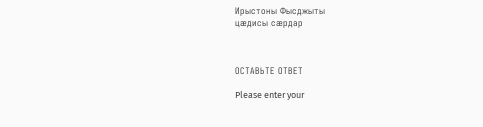Ирыстоны Фысджыты
цæдисы сæрдар



ОСТАВЬТЕ ОТВЕТ

Please enter your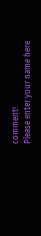comment!
Please enter your name here